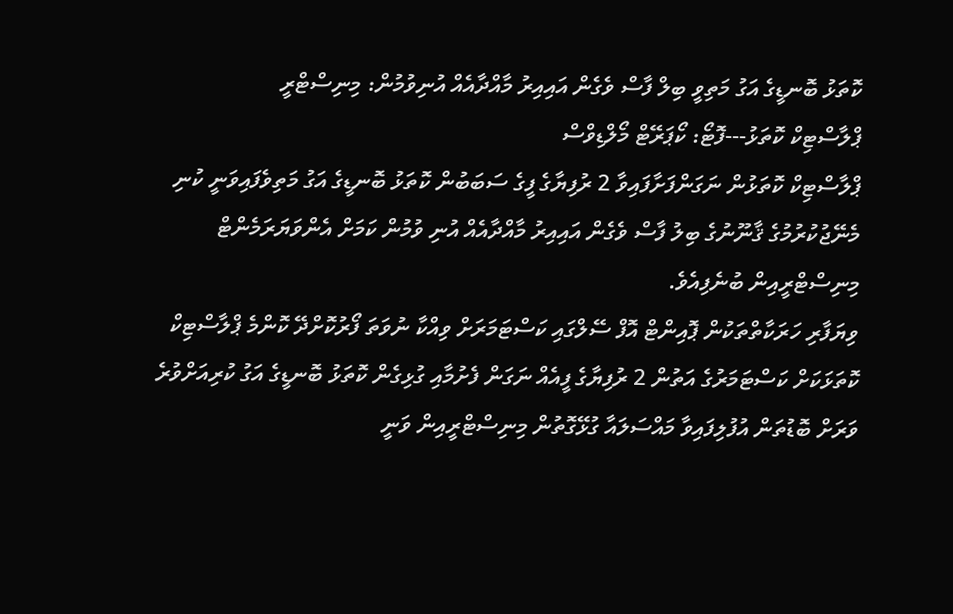ކޮތަޅު ބޮނޑީގެ އަގު މަތިވީ ބިލް ފާސް ވެގެން އައިއިރު މާއްދާއެއް އުނިވުމުން: މިނިސްޓްރީ
ޕްލާސްޓިކް ކޮތަޅު---ފޮޓޯ: ކޯޕަރޭޓް މޯލްޑިވްސް
ޕްލާސްޓިކް ކޮތަޅުން ނަގަންފަށާފައިވާ 2 ރުފިޔާގެ ފީގެ ސަބަބުން ކޮތަޅު ބޮނޑީގެ އަގު މަތިވެފައިވަނީ ކުނި މެނޭޖުކުރުމުގެ ޤާނޫނުގެ ބިލު ފާސް ވެގެން އައިއިރު މާއްދާއެއް އުނި ވުމުން ކަމަށް އެންވަޔަރަމެންޓް މިނިސްޓްރީއިން ބުނެފިއެވެ.
ވިޔަފާރި ހަރަކާތްތަކުން ޕޮއިންޓް އޮފް ސޭލްގައި ކަސްޓަމަރަށް ވިއްކާ ނުވަތަ ފޯރުކޮށްދޭ ކޮންމެ ޕްލާސްޓިކް ކޮތަޅަކަށް ކަސްޓަމަރުގެ އަތުން 2 ރުފިޔާގެ ފީއެއް ނަގަން ފެށުމާއި ގުޅިގެން ކޮތަޅު ބޮނޑީގެ އަގު ކުރިއަށްވުރެ ވަރަށް ބޮޑުތަން އުފުލިފައިވާ މައްސަލައާ ގުޅޭގޮތުން މިނިސްޓްރީއިން ވަނީ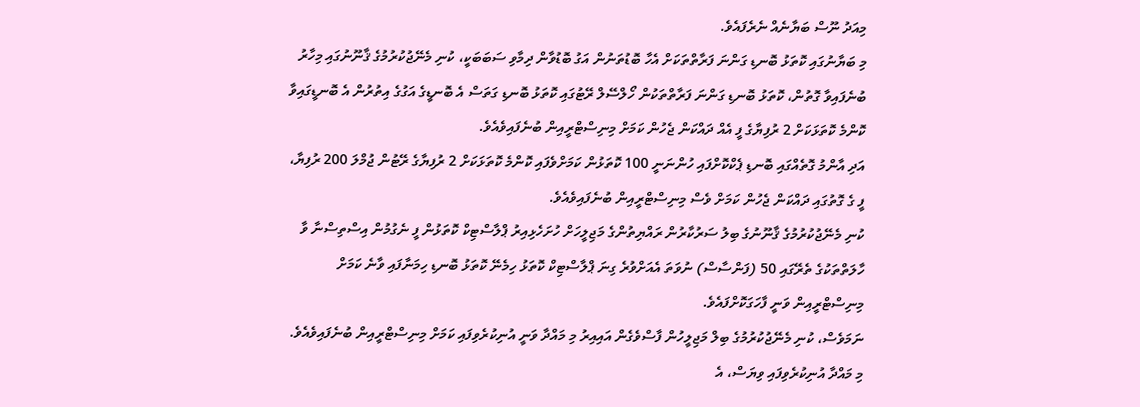މިއަދު ނޫސް ބަޔާނެއް ނެރެފައެވެ.
މި ބަޔާނުގައި ކޮތަޅު ބޮނޑި ގަންނަ ފަރާތްތަކަށް އެހާ ބޮޑުތަނުން އަގު ބޮޑުވާން ދިމާވި ސަބަބަކީ، ކުނި މެނޭޖުކުރުމުގެ ޤާނޫނުގައި މިހާރު ބުނެފައިވާ ގޮތުން، ކޮތަޅު ބޮނޑި ގަންނަ ފަރާތްތަކުން ހޯލްސޭލް ރޭޓުގައި ކޮތަޅު ބޮނޑި ގަތަސް އެ ބޮނޑީގެ އަގުގެ އިތުރުން އެ ބޮނޑީގައިވާ ކޮންމެ ކޮތަޅަކަށް 2 ރުފިޔާގެ ފީ އެއް ދައްކަން ޖެހުން ކަމަށް މިނިސްޓްރީއިން ބުނެފައިވެއެވެ.
އަދި އާންމު ގޮތެއްގައި ބޮނޑި ޕެކްކޮށްފައި ހުންނަނީ 100 ކޮތަޅުން ކަމަށްވެފައި ކޮންމެ ކޮތަޅަކަށް 2 ރުފިޔާގެ ރޭޓުން ޖުމްލަ 200 ރުފިޔާ، ފީ ގެ ގޮތުގައި ދައްކަން ޖެހުން ކަމަށް ވެސް މިނިސްޓްރީއިން ބުނެފައިވެއެވެ.
ކުނި މެނޭޖުކުރުމުގެ ޤާނޫނުގެ ބިލު ސަރުކާރުން ރައްޔިތުންގެ މަޖިލީހަށް ހުށަހެޅިއިރު ޕްލާސްޓިކް ކޮތަޅުން ފީ ނެގުމުން އިސްތިސްނާ ވާ ހާލަތްތަކުގެ ތެރޭގައި 50 (ފަންސާސް) ނުވަތަ އެއަށްވުރެ ގިނަ ޕްލާސްޓިކް ކޮތަޅު ހިމެނޭ ކޮތަޅު ބޮނޑި ހިމަނާފައި ވާނެ ކަމަށް މިނިސްޓްރީއިން ވަނީ ފާހަގަކޮށްފައެވެ.
ނަމަވެސް، ކުނި މެނޭޖުކުރުމުގެ ބިލް މަޖިލީހުން ފާސްވެގެން އައިއިރު މި މައްދާ ވަނީ އުނިކުރެވިފައި ކަމަށް މިނިސްޓްރީއިން ބުނެފައިވެއެވެ.
މި މައްދާ އުނިކުރެވިފައި ވިޔަސް، އެ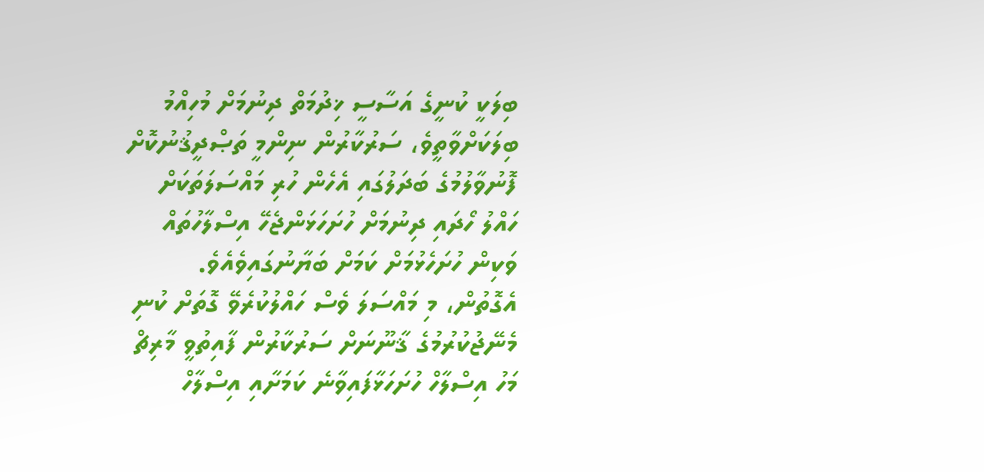ބިލަކީ ކުނީގެ އަސާސީ ޚިދުމަތް ދިނުމަށް މުހިއްމު ބިލަކަށްވާތީވެ، ސަރުކާރުން ނިންމީ ތަޞްދީޤުނުކޮށް ފޮނުވާލުމުގެ ބަދަލުގައި އެހެން ހުރި މައްސަލަތަކަށް ހައްލު ހޯދައި ދިނުމަށް ހުށަހަޅަންޖެހޭ އިސްލާހުތައް ވަކިން ހުށަހެޅުމަށް ކަމަށް ބަޔާނުގައިވެއެވެ.
އެގޮތުން، މި މައްސަލަ ވެސް ހައްލުކުރެވޭ ގޮތަށް ކުނި މެނޭޖުކުރުމުގެ ޤާނޫނަށް ސަރުކާރުން ފާއިތުވީ މާރިޗް މަހު އިސްލާހް ހުށަހަޅާފައިވާނެ ކަމަށާއި އިސްލާހް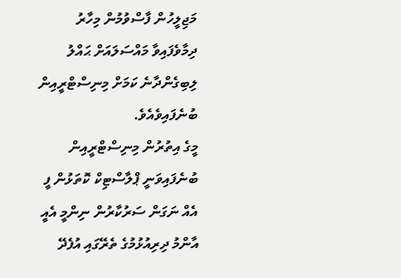މަޖިލީހުން ފާސްވުމުން މިހާރު ދިމާވެފައިވާ މައްސަލައަށް ޙައްލު ލިބިގެންދާނެ ކަމަށް މިނިސްޓްރީއިން ބުނެފައިވެއެވެ.
މީގެ އިތުރުން މިނިސްޓްރީއިން ބުނެފައިވަނީ ޕްލާސްޓިކް ކޮތަޅުން ފީ އެއް ނަގަން ސަރުކާރުން ނިންމީ އެއީ އާންމު ދިރިއުޅުމުގެ ތެރޭގައި އުފެދޭ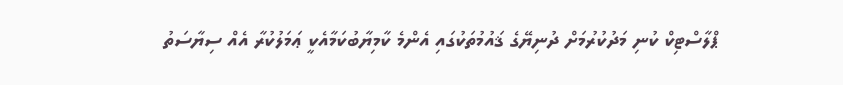ޕްލާސްޓިކް ކުނި މަދުކުރުމަށް ދުނިޔޭގެ ޤައުމުތަކުގައި އެންމެ ކާމިޔާބުކަމާއެކީ ޢަމަލުކުރާ އެއް ސިޔާސަތު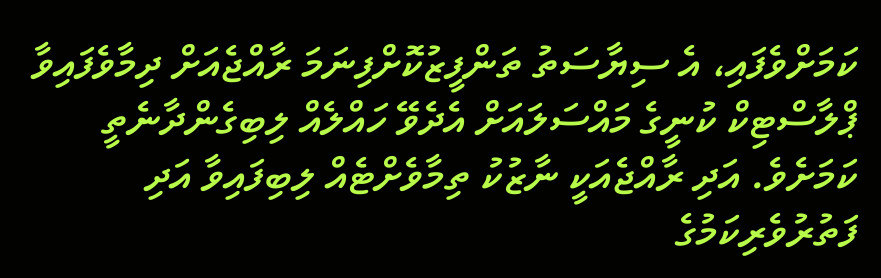ކަމަށްވެފައި، އެ ސިޔާސަތު ތަންފީޒުކޮށްފިނަމަ ރާއްޖެއަށް ދިމާވެފައިވާ ޕްލާސްޓިކް ކުނީގެ މައްސަލައަށް އެދެވޭ ހައްލެއް ލިބިގެންދާނެތީ ކަމަށެވެ. އަދި ރާއްޖެއަކީ ނާޒުކު ތިމާވެށްޓެއް ލިބިފައިވާ އަދި ފަތުރުވެރިކަމުގެ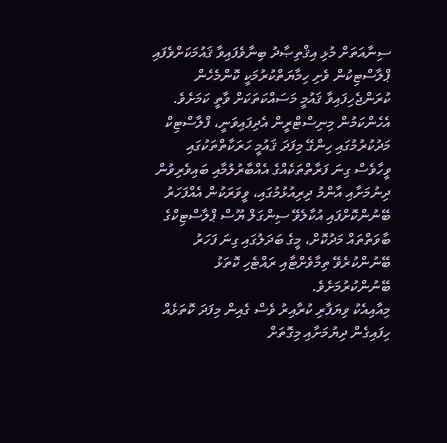ސިނާއަތަށް މުޅި އިޤްތިޞާދު ބިނާވެފައިވާ ޤައުމަކަށްވެފައި ޕްލާސްޓިކުން ވެށި ހިމާޔަތްކުރުމަކީ ކޮންމެހެން ކުރަންޖެހިފައިވާ ޤައުމީ މަސައްކަތަކަށް ވާތީ ކަމަށެވެ.
އެހެންކަމުން މިނިސްޓްރީން އެދިފައިވަނީ، ފްލާސްޓިކް މަދުކުރުމުގައި ހިންގޭ މިފަދަ ޤައުމީ ހަރަކާތްތަކުގައި ވީހާވެސް ގިނަ ފަރާތްތަކެއްގެ އެއްބާރުލުމާއި ބައިވެރިވުން ދިނުމަށާއި އާންމު ދިރިއުޅުމުގައި، ވީވަރަކުން އެއްފަހަރު ބޭނުންކޮށްފައި އުކާލެވޭ ސިންގަލް ޔޫސް ޕްލާސްޓިކްގެ ބާވަތްތައް މަދުކޮށް، މީގެ ބަދަލުގައި ގިނަ ފަހަރު ބޭނުންކުރެވޭ ތިމާވެށްޓާއި ރައްޓެހި ކޮތަޅު ބޭނުންކުރުމަށެވެ.
މިއާއިއެކު ވިޔަފާރި ކުރާއިރު ވެސް ގެއިން މިފަދަ ކޮތަޅެއް ހިފައިގެން ދިޔުމަށާއި މިގޮތަށް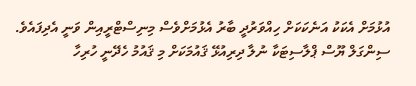އުޅުމަށް އެކަކު އަނެކަކަށް ހިއްވަރުދީ ބާރު އެޅުމަށްވެސް މިނިސްޓްރީއިން ވަނީ އެދިފައެވެ.
ސިންގަލް ޔޫސް ޕްލާސިޓަކާ ނުލާ ދިރިއުޅޭ ޤައުމަކަށް މި ޤައުމު ހެދޭނީ ހުރިހާ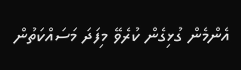އެންމެން ގުޅިގެން ކުރެވޭ މިފަދަ މަސައްކަތުން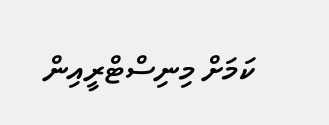ކަމަށް މިނިސްޓްރީއިން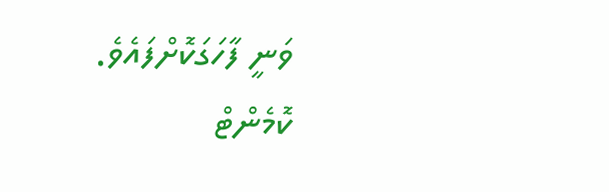ވަނީ ފާހަގަކޮށްފައެވެ.
ކޮމެންޓް